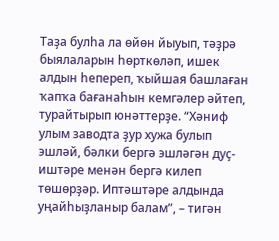Таҙа булһа ла өйөн йыуып, тәҙрә быялаларын һөрткөләп, ишек алдын һепереп, ҡыйшая башлаған ҡапҡа бағанаһын кемгәлер әйтеп, турайтырып юнәттерҙе. “Хәниф улым заводта ҙур хужа булып эшләй, бәлки бергә эшләгән дуҫ-иштәре менән бергә килеп төшөрҙәр. Иптәштәре алдында уңайһыҙланыр балам”, – тигән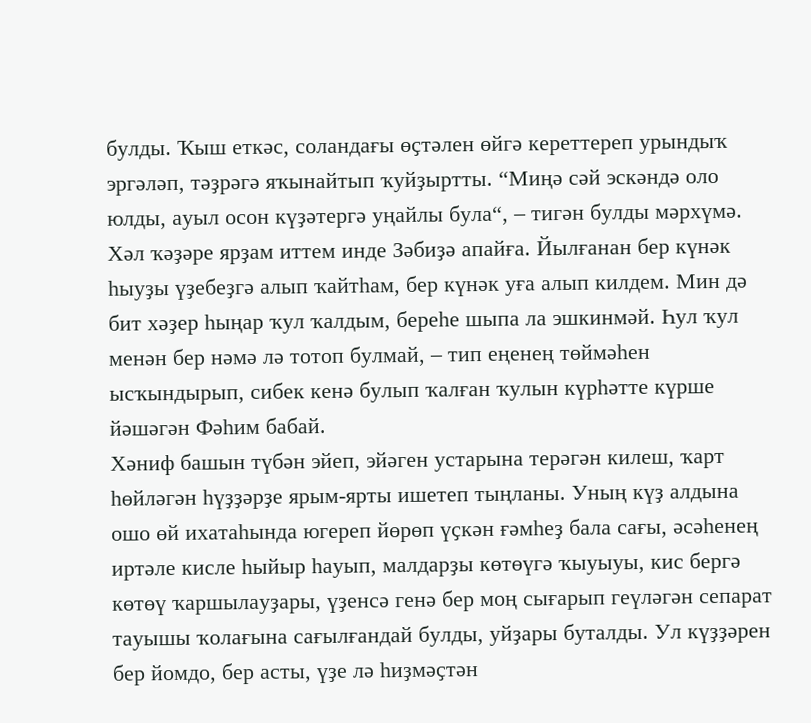булды. Ҡыш еткәс, соландағы өҫтәлен өйгә кереттереп урындыҡ эргәләп, тәҙрәгә яҡынайтып ҡуйҙыртты. “Миңә сәй эскәндә оло юлды, ауыл осон күҙәтергә уңайлы була“, – тигән булды мәрхүмә. Хәл ҡәҙәре ярҙам иттем инде Зәбиҙә апайға. Йылғанан бер күнәк һыуҙы үҙебеҙгә алып ҡайтһам, бер күнәк уға алып килдем. Мин дә бит хәҙер һыңар ҡул ҡалдым, береһе шыпа ла эшкинмәй. Һул ҡул менән бер нәмә лә тотоп булмай, – тип еңенең төймәһен ысҡындырып, сибек кенә булып ҡалған ҡулын күрһәтте күрше йәшәгән Фәһим бабай.
Хәниф башын түбән эйеп, эйәген устарына терәгән килеш, ҡарт һөйләгән һүҙҙәрҙе ярым-ярты ишетеп тыңланы. Уның күҙ алдына ошо өй ихатаһында югереп йөрөп үҫкән ғәмһеҙ бала сағы, әсәһенең иртәле кисле һыйыр һауып, малдарҙы көтөүгә ҡыуыуы, кис бергә көтөү ҡаршылауҙары, үҙенсә генә бер моң сығарып геүләгән сепарат тауышы ҡолағына сағылғандай булды, уйҙары буталды. Ул күҙҙәрен бер йомдо, бер асты, үҙе лә һиҙмәҫтән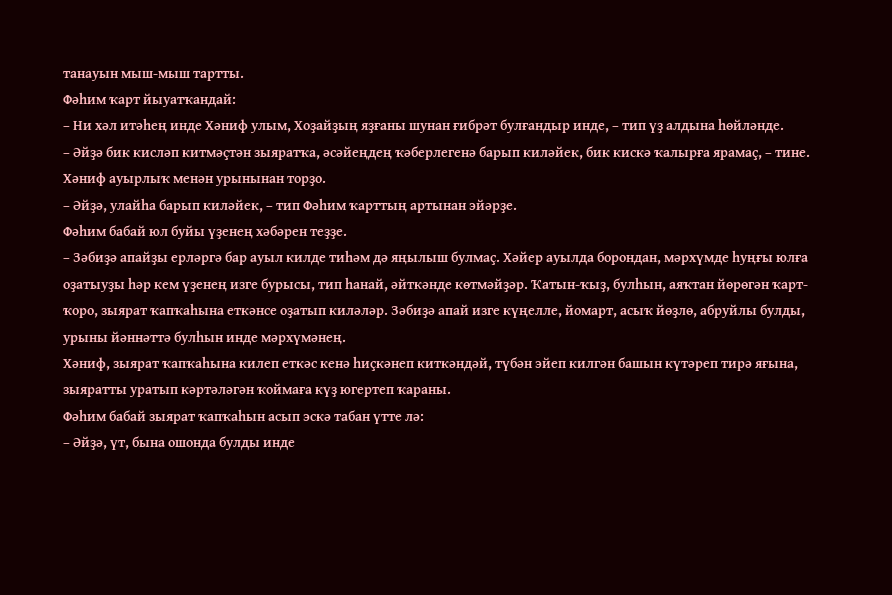танауын мыш-мыш тартты.
Фәһим ҡарт йыуатҡандай:
– Ни хәл итәһең инде Хәниф улым, Хоҙайҙың яҙғаны шунан ғибрәт булғандыр инде, – тип үҙ алдына һөйләнде.
– Әйҙә бик кисләп китмәҫтән зыяратҡа, әсәйеңдең ҡәберлегенә барып киләйек, бик кискә ҡалырға ярамаҫ, – тине.
Хәниф ауырлыҡ менән урынынан торҙо.
– Әйҙә, улайһа барып киләйек, – тип Фәһим ҡарттың артынан эйәрҙе.
Фәһим бабай юл буйы үҙенең хәбәрен теҙҙе.
– Зәбиҙә апайҙы ерләргә бар ауыл килде тиһәм дә яңылыш булмаҫ. Хәйер ауылда борондан, мәрхүмде һуңғы юлға оҙатыуҙы һәр кем үҙенең изге бурысы, тип һанай, әйткәнде көтмәйҙәр. Ҡатын-ҡыҙ, булһын, аяҡтан йөрөгән ҡарт-ҡоро, зыярат ҡапҡаһына еткәнсе оҙатып киләләр. Зәбиҙә апай изге күңелле, йомарт, асыҡ йөҙлө, абруйлы булды, урыны йәннәттә булһын инде мәрхүмәнең.
Хәниф, зыярат ҡапҡаһына килеп еткәс кенә һиҫкәнеп киткәндәй, түбән эйеп килгән башын күтәреп тирә яғына, зыяратты уратып кәртәләгән ҡоймаға күҙ югертеп ҡараны.
Фәһим бабай зыярат ҡапҡаһын асып эскә табан үтте лә:
– Әйҙә, үт, бына ошонда булды инде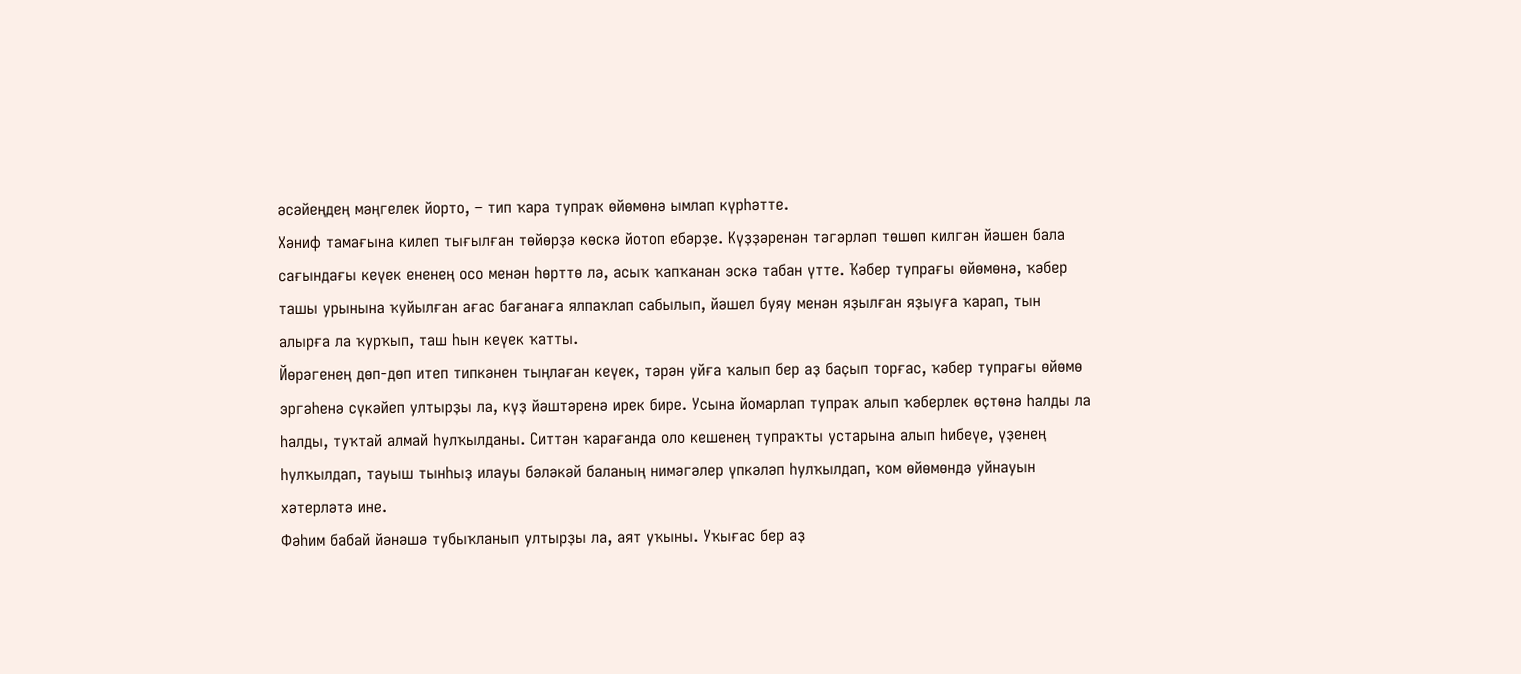әсәйеңдең мәңгелек йорто, – тип ҡара тупраҡ өйөмөнә ымлап күрһәтте.
Хәниф тамағына килеп тығылған төйөрҙә көскә йотоп ебәрҙе. Күҙҙәренән тәгәрләп төшөп килгән йәшен бала сағындағы кеүек ененең осо менән һөрттө лә, асыҡ ҡапҡанан эскә табан үтте. Ҡәбер тупрағы өйөмөнә, ҡәбер ташы урынына ҡуйылған ағас бағанаға ялпаҡлап сабылып, йәшел буяу менән яҙылған яҙыуға ҡарап, тын алырға ла ҡурҡып, таш һын кеүек ҡатты.
Йөрәгенең дөп-дөп итеп типкәнен тыңлаған кеүек, тәрән уйға ҡалып бер аҙ баҫып торғас, ҡәбер тупрағы өйөмө эргәһенә сүкәйеп ултырҙы ла, күҙ йәштәренә ирек бире. Усына йомарлап тупраҡ алып ҡәберлек өҫтөнә һалды ла һалды, туҡтай алмай һулҡылданы. Ситтән ҡарағанда оло кешенең тупраҡты устарына алып һибеүе, үҙенең һулҡылдап, тауыш тынһыҙ илауы бәләкәй баланың нимәгәлер үпкәләп һулҡылдап, ҡом өйөмөндә уйнауын хәтерләтә ине.
Фәһим бабай йәнәшә тубыҡланып ултырҙы ла, аят уҡыны. Уҡығас бер аҙ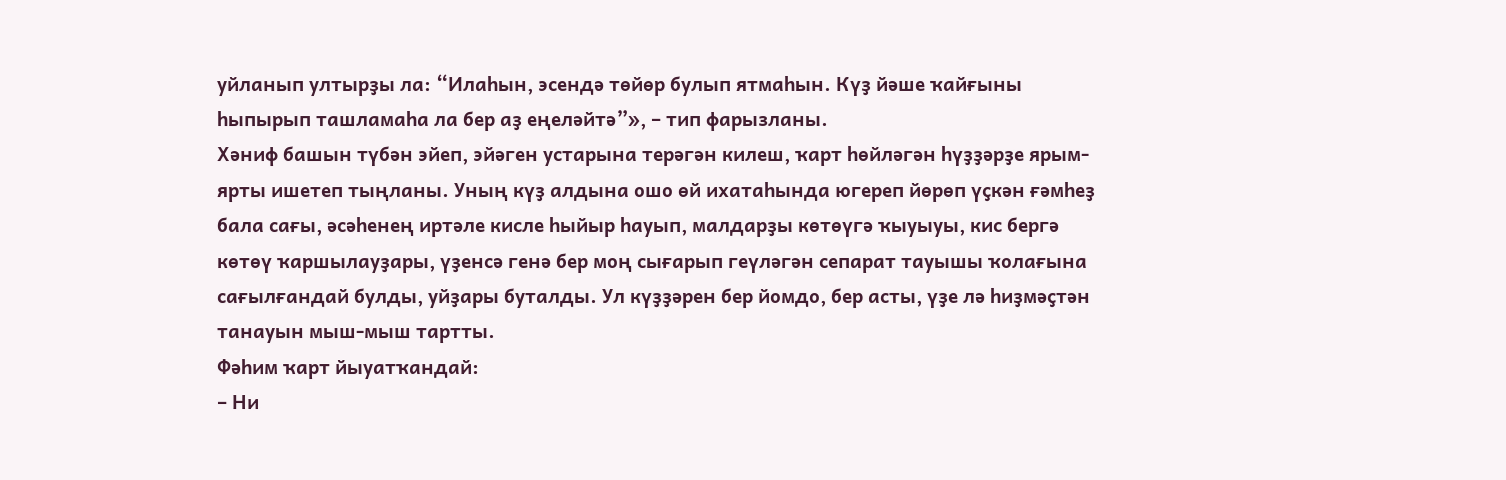уйланып ултырҙы ла: “Илаһын, эсендә төйөр булып ятмаһын. Күҙ йәше ҡайғыны һыпырып ташламаһа ла бер аҙ еңеләйтә”», – тип фарызланы.
Хәниф башын түбән эйеп, эйәген устарына терәгән килеш, ҡарт һөйләгән һүҙҙәрҙе ярым-ярты ишетеп тыңланы. Уның күҙ алдына ошо өй ихатаһында югереп йөрөп үҫкән ғәмһеҙ бала сағы, әсәһенең иртәле кисле һыйыр һауып, малдарҙы көтөүгә ҡыуыуы, кис бергә көтөү ҡаршылауҙары, үҙенсә генә бер моң сығарып геүләгән сепарат тауышы ҡолағына сағылғандай булды, уйҙары буталды. Ул күҙҙәрен бер йомдо, бер асты, үҙе лә һиҙмәҫтән танауын мыш-мыш тартты.
Фәһим ҡарт йыуатҡандай:
– Ни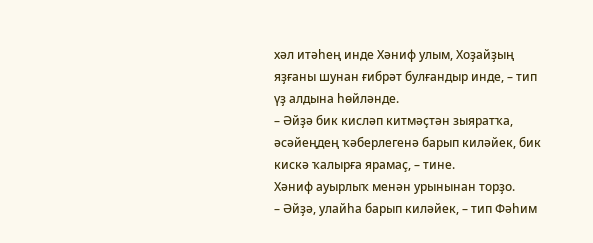хәл итәһең инде Хәниф улым, Хоҙайҙың яҙғаны шунан ғибрәт булғандыр инде, – тип үҙ алдына һөйләнде.
– Әйҙә бик кисләп китмәҫтән зыяратҡа, әсәйеңдең ҡәберлегенә барып киләйек, бик кискә ҡалырға ярамаҫ, – тине.
Хәниф ауырлыҡ менән урынынан торҙо.
– Әйҙә, улайһа барып киләйек, – тип Фәһим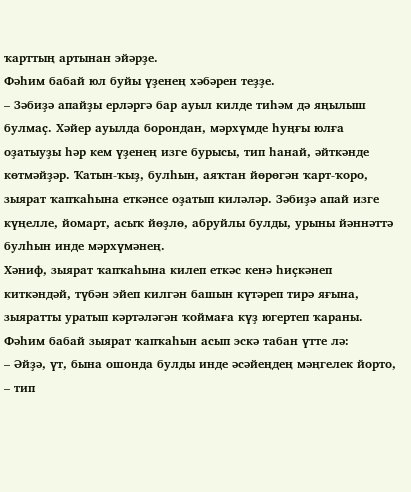ҡарттың артынан эйәрҙе.
Фәһим бабай юл буйы үҙенең хәбәрен теҙҙе.
– Зәбиҙә апайҙы ерләргә бар ауыл килде тиһәм дә яңылыш булмаҫ. Хәйер ауылда борондан, мәрхүмде һуңғы юлға оҙатыуҙы һәр кем үҙенең изге бурысы, тип һанай, әйткәнде көтмәйҙәр. Ҡатын-ҡыҙ, булһын, аяҡтан йөрөгән ҡарт-ҡоро, зыярат ҡапҡаһына еткәнсе оҙатып киләләр. Зәбиҙә апай изге күңелле, йомарт, асыҡ йөҙлө, абруйлы булды, урыны йәннәттә булһын инде мәрхүмәнең.
Хәниф, зыярат ҡапҡаһына килеп еткәс кенә һиҫкәнеп киткәндәй, түбән эйеп килгән башын күтәреп тирә яғына, зыяратты уратып кәртәләгән ҡоймаға күҙ югертеп ҡараны.
Фәһим бабай зыярат ҡапҡаһын асып эскә табан үтте лә:
– Әйҙә, үт, бына ошонда булды инде әсәйеңдең мәңгелек йорто, – тип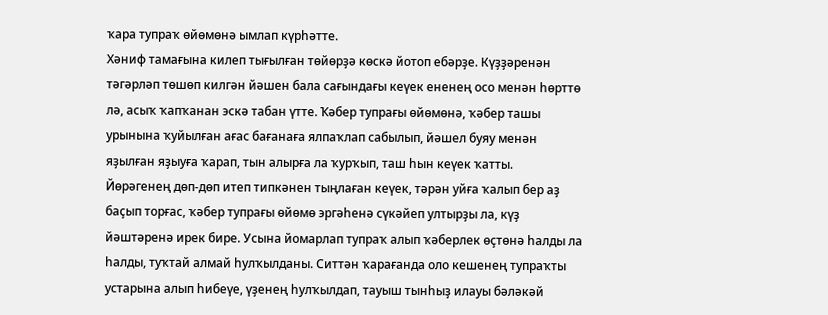ҡара тупраҡ өйөмөнә ымлап күрһәтте.
Хәниф тамағына килеп тығылған төйөрҙә көскә йотоп ебәрҙе. Күҙҙәренән тәгәрләп төшөп килгән йәшен бала сағындағы кеүек ененең осо менән һөрттө лә, асыҡ ҡапҡанан эскә табан үтте. Ҡәбер тупрағы өйөмөнә, ҡәбер ташы урынына ҡуйылған ағас бағанаға ялпаҡлап сабылып, йәшел буяу менән яҙылған яҙыуға ҡарап, тын алырға ла ҡурҡып, таш һын кеүек ҡатты.
Йөрәгенең дөп-дөп итеп типкәнен тыңлаған кеүек, тәрән уйға ҡалып бер аҙ баҫып торғас, ҡәбер тупрағы өйөмө эргәһенә сүкәйеп ултырҙы ла, күҙ йәштәренә ирек бире. Усына йомарлап тупраҡ алып ҡәберлек өҫтөнә һалды ла һалды, туҡтай алмай һулҡылданы. Ситтән ҡарағанда оло кешенең тупраҡты устарына алып һибеүе, үҙенең һулҡылдап, тауыш тынһыҙ илауы бәләкәй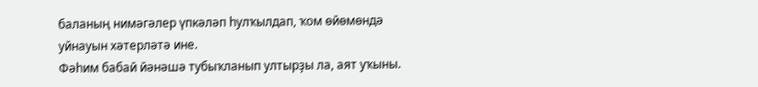баланың нимәгәлер үпкәләп һулҡылдап, ҡом өйөмөндә уйнауын хәтерләтә ине.
Фәһим бабай йәнәшә тубыҡланып ултырҙы ла, аят уҡыны.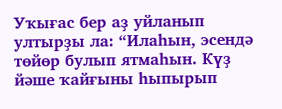Уҡығас бер аҙ уйланып ултырҙы ла: “Илаһын, эсендә төйөр булып ятмаһын. Күҙ йәше ҡайғыны һыпырып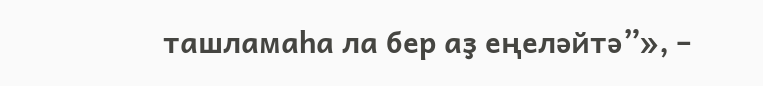ташламаһа ла бер аҙ еңеләйтә”», –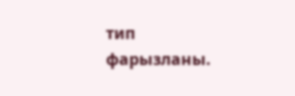тип фарызланы.